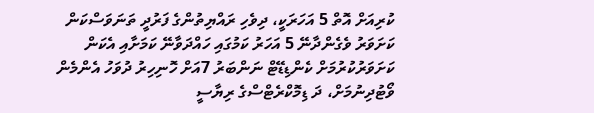ކުރިއަށް އޮތް 5 އަހަރަކީ، ދިވެހި ރައްޔިތުންގެ ފަރުދީ ތަނަވަސްކަން ކަށަވަރު ވެގެންދާނޭ 5 އަހަރު ކަމުގައި ހައްދަވާނޭ ކަމަށާއި އެކަން ކަށަވަރުކުރުމަށް ކެންޑިޑޭޓް ނަންބަރު 7އަށް ހޮނިހިރު ދުވަހު އެންމެން ވޯޓުދިނުމަށް، ދަ ޑިމޮކްރެޓްސްގެ ރިޔާސީ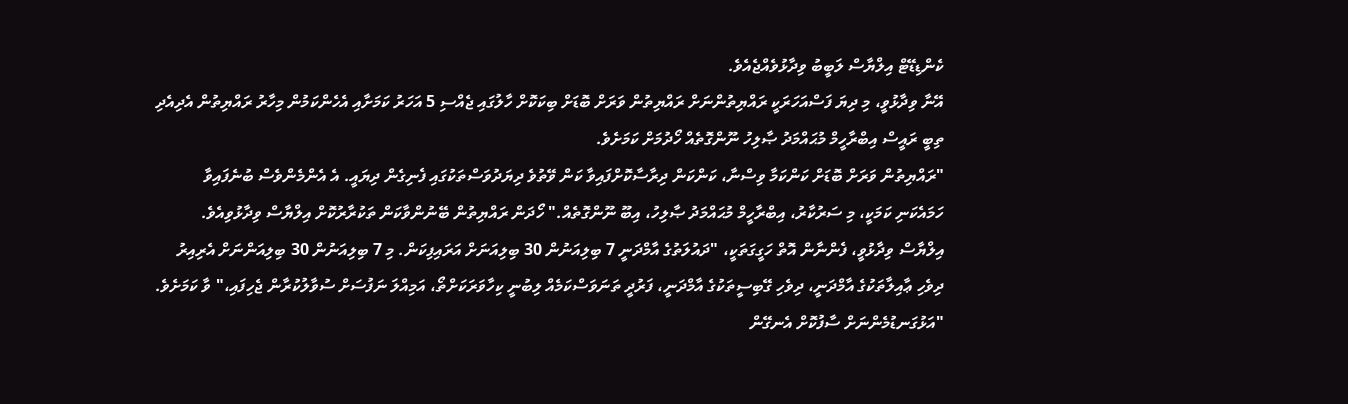ކެންޑިޑޭޓް އިލްޔާސް ލަބީބު ވިދާޅުވެއްޖެއެވެ.
އޭނާ ވިދާޅުވީ، މި ދިޔަ ފަސްއަހަރަކީ ރައްޔިތުންނަށް ރައްޔިތުން ވަރަށް ބޮޑަށް ބިކަކޮށް ހާލުގައި ޖެއްސި 5 އަހަރު ކަމަށާއި އެހެންކަމުން މިހާރު ރައްޔިތުން އެދިއެދި ތިބީ ރައީސް އިބްރާހީމް މުޙައްމަދު ޞާލިހު ނޫންގޮތެއް ހޯދުމަށް ކަމަށެވެ.
"ރައްޔިތުން ވަރަށް ބޮޑަށް ކަންކަމާ ވިސްނާ، ކަންކަން ދިރާސާކޮށްފައިވާ ކަން ވޭތުވެ ދިޔަދުވަސްތަކުގައި ފެނިގެން ދިޔައީ. އެ އެންމެންވެސް ބުނެފައިވާ ހަމައެކަނި ކަމަކީ، މި ސަރުކާރު، އިބްރާހީމް މުޙައްމަދު ޞާލިހު، އިބޫ ނޫންގޮތެއް." ހޯދަން ރައްޔިތުން ބޭނުންވާކަން ތަކުރާރުކޮށް އިލްޔާސް ވިދާޅުވިއެވެ.
އިލްޔާސް ވިދާޅުވީ، ފެންނާން އޮތް ހަގީގަތަކީ، "ދައުލަތުގެ އާމްދަނީ 7 ބިލިއަނުން 30 ބިލިއަނަށް އަރައިފިކަން. މި 7 ބިލިއަނުން 30 ބިލިއަންނަށް އެރިއިރު ދިވެހި ޢާއިލާތަކުގެ އާމްދަނީ، ދިވެހި ގޭބިސީތަކުގެ އާމްދަނީ، ފަރުދީ ތަނަވަސްކަމެއް ލިބުނީ ކިހާވަރަކަށްތޯ، އަމިއްލަ ނަފުސަށް ސުވާލުކުރާން ޖެހިފައި،" ވާ ކަމަށެވެ.
"އަޅުގަނޑުމެންނަށް ސާފުކޮށް އެނގޭން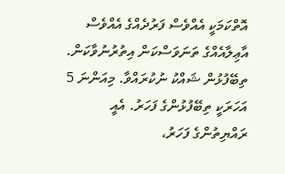އޮތްކަމަކީ އެއްވެސް ފަރުދެއްގެ އެއްވެސް އާޢިލާއެއްގެ ތަނަވަސްކަން އިތުރުނުވާކަން. ތިބޭފުޅުން ޝައްކު ނުކުރައްވާ. މިއަންނަ 5 އަހަރަކީ ތިބޭފުޅުންގެ ފަހަރު. އެއީ ރައްޔިތުންގެ ފަހަރު،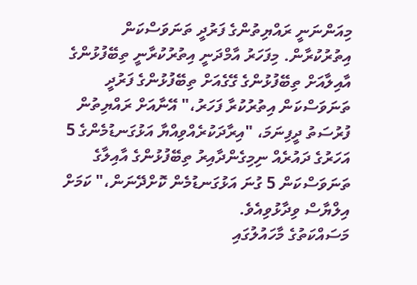މިއަންނަނީ ރައްޔިތުންގެ ފަރުދީ ތަނަވަސްކަން އިތުރުކުރާން. މިފަހަރު އާމްދަނީ އިތުރުކުރާނީ ތިބޭފުޅުންގެ އާއިލާއަށް ތިބޭފުޅުންގެ ގޭގެއަށް ތިބޭފުޅުންގެ ފަރުދީ ތަނަވަސްކަން އިތުރުކުރާ ފަހަރު،" އޭނާއަށް ރައްޔިތުން ފުރުސަތު ދީފިނަމަ، "އިރާދަކުރެއްވިއްޔާ އަޅުގަނޑުމެންގެ 5 އަހަރުގެ ދައުރެއް ނިމިގެންދާއިރު ތިބޭފުޅުންގެ އާއިލާގެ ތަނަވަސްކަން 5 ގުނަ އަޅުގަނޑުމެން ކޮށްދޭނަން،" ކަމަށް އިލްޔާސް ވިދާޅުވިއެވެ.
މަސައްކަތުގެ މާހައުލުގައި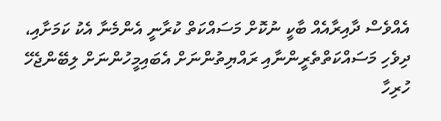އެއްވެސް ދާއިރާއެއް ބާކީ ނުކޮށް މަސައްކަތް ކުރާނީ އެންމެނާ އެކު ކަމަށާއި، ދިވެހި މަސައްކަތްތެރީންނާއި ރައްޔިތުންނަށް އެބައިމީހުންނަށް ލިބޭންޖެހޭ ހުރިހާ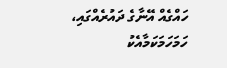ހައްގެއް އޭނާގެ ދައުރެއްގައި، ހަމަހަމަކަމާއެކު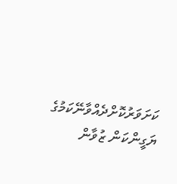ކަށަވަރުކޮށްދެއްވާނޭކަމުގެ ޔަގީންކަން ޒުވާން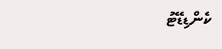ކެންޑިޑޭޓު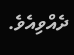ދެއްވިއެވެ.